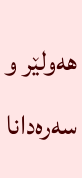هه‌ولێر و سه‌ره‌دانا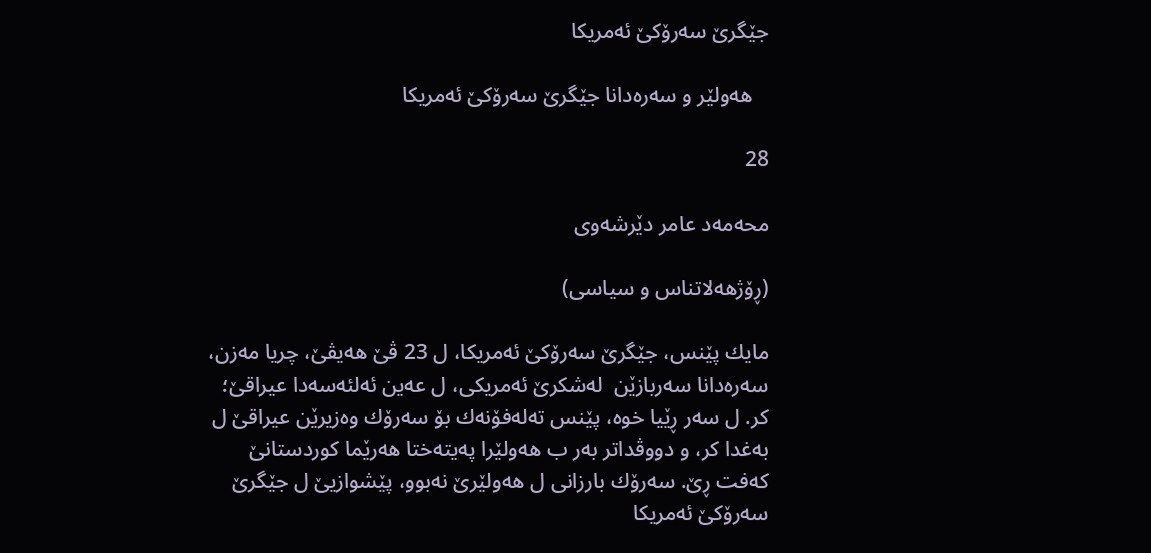جێگرێ سه‌رۆكێ ئه‌مریكا

   هه‌ولێر و سه‌ره‌دانا جێگرێ سه‌رۆكێ ئه‌مریكا

28

محه‌مه‌د عامر دێرشه‌وى

(ڕۆژهه‌لاتناس و سیاسى)

مایك پێنس، جێگرێ سه‌رۆكێ ئه‌مریكا، ل 23 ڤێ هه‌یڤێ، چریا مه‌زن، سه‌ره‌دانا سه‌ربازێن  له‌شكرێ ئه‌مریكى، ل عه‌ین ئه‌لئه‌سه‌دا عیراقێ؛ كر. ل سه‌ر ڕێیا خوه‌، پێنس ته‌له‌فۆنه‌ك بۆ سه‌رۆك وه‌زیرێن عیراقێ ل به‌غدا كر، و دووڤداتر به‌ر ب هه‌ولێرا په‌یته‌ختا هه‌رێما كوردستانێ كه‌فت ڕێ. سه‌رۆك بارزانى ل هه‌ولێرێ نه‌بوو، پێشوازیێ ل جێگرێ سه‌رۆكێ ئه‌مریكا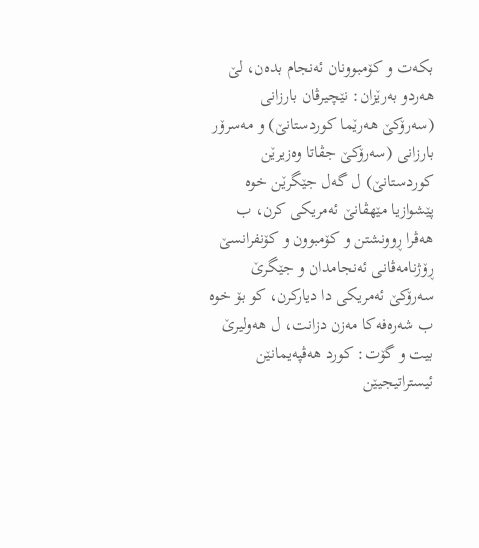بكه‌ت و كۆمبوونان ئه‌نجام بده‌ن، لێ هه‌ردو به‌رێزان: نێچیرڤان بارزانى (سه‌رۆكێ هه‌رێما كوردستانێ) و مه‌سرۆر بارزانى (سه‌رۆكێ جڤاتا وه‌زیرێن كوردستانێ) ل گه‌ل جێگرێن خوه‌ پێشوازیا مێهڤانێ ئه‌مریكى كرن، ب هه‌ڤرا ڕوونشتن و كۆمبوون و كۆنفرانسێ ڕۆژنامه‌ڤانى ئه‌نجامدان و جێگرێ سه‌رۆكێ ئه‌مریكى دا دیاركرن، كو بۆ خوه‌ ب شه‌ره‌فه‌كا مه‌زن دزانت، ل هه‌ولیرێ بیت و گۆت: كورد هه‌ڤپه‌یمانێن ئیستراتیجیێن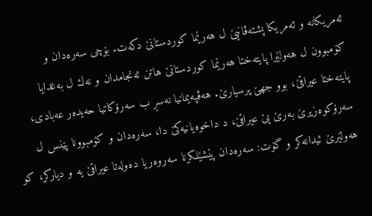ئه‌مریكانه‌ و ئه‌مریكا پشته‌ڤانیێ ل هه‌رێما كوردستانێ دكه‌ت. بۆچى سه‌ره‌دان و كۆمبوون ل هه‌ولێرا پایته‌ختا هه‌رێما كوردستانێ هاتن ئه‌نجامدان و نه‌ك ل به‌غدایا پایته‌ختا عیراقێ، بوو جهێ پرسیارێ. هه‌ڤپه‌یمانیا نه‌سڕ ب سه‌رۆكاتیا حه‌یده‌ر عه‌بادى، سه‌رۆكوه‌زیرێ به‌رێ یێ عیراقێ، د داخوه‌یانیه‌كێ دا، سه‌ره‌دان و كۆمبوونا پێنس ل هه‌ولێرێ ئیدانه‌كر و گۆت: سه‌ره‌دان پێشێلكرنا سه‌روه‌ریا ده‌وله‌تا عیراقێ یه‌ و دیاركر، كو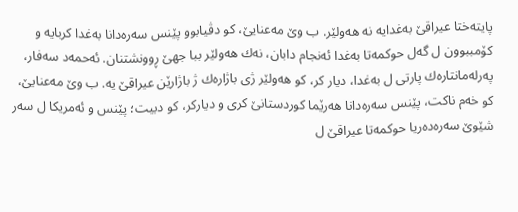پایته‌ختا عیراقێ به‌غدایه‌ نه‌ هه‌ولێر. ب وێ مه‌عنایێ، كو دڤیابوو پێنس سه‌ره‌دانا به‌غدا كربایه‌ و كۆمببوون ل گه‌ل حوكمه‌تا به‌غدا ئه‌نجام دابان، نه‌ك هه‌ولێر ببا جهێ ڕوونشتنان. ئه‌حمه‌د سه‌فار، په‌رله‌مانتاره‌ك پارتى ل به‌غدا، دیار كر، كو هه‌ولێر ژى باژاره‌ك ژ باژارێن عیراقێ یه‌. ب وێ مه‌عنایێ، كو خه‌م ناكت، پێنس سه‌ره‌دانا هه‌رێما كوردستانێ كرى و دیاركر، كو دبیت؛ پێنس و ئه‌مریكا ل سه‌ر شێوێ سه‌ره‌ده‌ریا حوكمه‌تا عیراقێ ل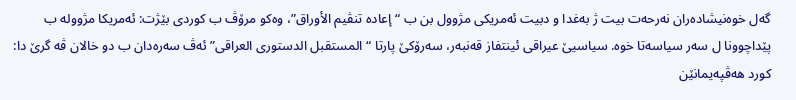گه‌ل خوه‌نیشاده‌ران نه‌رحه‌ت بیت ژ به‌غدا و دبیت ئه‌مریكى مژوول بن ب “إعاده‌ تنڤیم الأوراق”، وه‌كو مرۆڤ ب كوردى بێژت: ئه‌مریكا مژووله‌ ب پێداچوونا ل سه‌ر سیاسه‌تا خوه‌. سیاسیێ عیراقى ئینتفاز قه‌نبه‌ر، سه‌رۆكێ پارتا “المستقبل الدستوری العراقی” ئه‌ڤ سه‌ره‌دان ب دو خالان ڤه‌ گرێ دا: كورد هه‌ڤپه‌یمانێن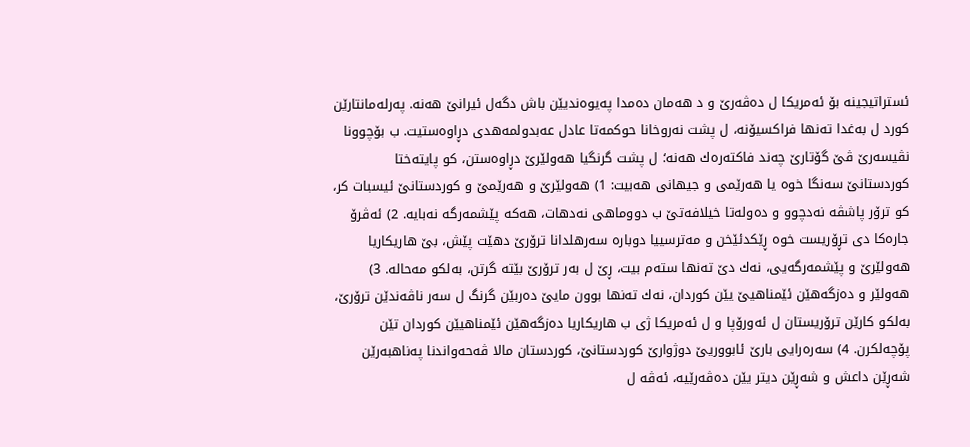ئستراتیجینه‌ بۆ ئه‌مریكا ل ده‌ڤه‌رێ و د هه‌مان ده‌مدا په‌یوه‌ندیێن باش دگه‌ل ئیرانێ هه‌نه‌. په‌رله‌مانتارێن كورد ل به‌غدا ته‌نها فراكسیۆنه‌، ل پشت نه‌روخانا حوكمه‌تا عادل عه‌بدولمه‌هدى دڕاوه‌ستیت. ب بۆچوونا نڤیسه‌رێ ڤێ گۆتارێ چه‌ند فاكته‌ره‌ك هه‌نه‌؛ ل پشت گرنگیا هه‌ولێرێ دڕاوه‌ستن، كو پایته‌ختا كوردستانێ سه‌نگا خوه‌ یا هه‌رێمى و جیهانى هه‌بیت: 1) هه‌ولێرێ و هه‌رێمێ و كوردستانێ ئیسبات كر، كو ترۆر پاشڤه‌ نه‌دچوو و ده‌وله‌تا خیلافه‌تێ ب دووماهى نه‌دهات، هه‌كه‌ پێشمه‌رگه‌ نه‌بایه‌. 2) ئه‌ڤرۆ جاره‌كا دى تڕۆریست خوه‌ ڕێكدئێخن و مه‌ترسییا دوباره‌ سه‌رهلدانا ترۆرێ دهێت پێش، بێ هاریكاریا هه‌ولێرێ و پێشمه‌رگه‌یى، نه‌ك دێ ته‌نها سته‌م بیت، ڕێ ل به‌ر ترۆرێ بێته‌ گرتن، به‌لكو مه‌حاله‌. 3) هه‌ولێر و ده‌زگه‌هێن ئێمناهیێ یێن كوردان، نه‌ك ته‌نها بوون مایێ ده‌ربێن گرنگ ل سه‌ر ناڤه‌ندێن ترۆرێ، به‌لكو كارێن ترۆریستان ل ئه‌ورۆپا و ل ئه‌مریكا ژى ب هاریكاریا ده‌زگه‌هێن ئێمناهیێن كوردان تێن پۆچه‌لكرن. 4) سه‌ره‌رایى بارێ ئابووریێ دوژوارێ كوردستانێ، كوردستان مالا ڤه‌حه‌واندنا په‌ناهبه‌رێن شه‌ڕێن داعش و شه‌ڕێن دیتر یێن ده‌ڤه‌رێیه‌، ئه‌ڤه‌ ل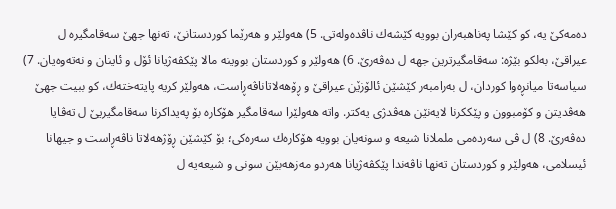ده‌مه‌كێ یه‌، كو كێشا په‌ناهبه‌ران بوویه‌ كێشه‌ك ناڤده‌وله‌تى. 5) هه‌ولێر و هه‌رێما كوردستانێ، ته‌نها جهێ سه‌قامگیره‌ ل عیراقێ، به‌لكو بێژه‌: سه‌قامگیرترین جهه‌ ل ده‌ڤه‌رێ. 6) هه‌ولێر و كوردستان بووینه‌ مالا پێكڤه‌ژیانا ئۆل و ئاینان و نه‌ته‌وه‌یان. 7) سیاسه‌تا میانڕه‌وا كوردان، ل به‌رامبه‌ر كێشێن ئالۆزێن عیراقێ و ڕۆهه‌لاتاناڤه‌ڕاست، هه‌ولێر كریه‌ پایته‌خته‌ك، كو ببیت جهێ هه‌ڤدیتن و كۆمبوون و پێككرنا لایه‌نێن هه‌ڤدژى یه‌كتر. واته‌ هه‌ولێرا سه‌قامگیر هۆكاره‌ بۆ په‌یداكرنا سه‌قامگیریێ ل ته‌ڤایا ده‌ڤه‌رێ. 8) ل ڤى سه‌رده‌مى ململانا شیعه‌ و سونه‌یان بوویه‌ هۆكاره‌ك سه‌ره‌كى؛ بۆ كێشێن ڕۆژهه‌لاتا ناڤه‌ڕاست و جیهانا ئیسلامى، هه‌ولێر و كوردستان ته‌نها ناڤه‌ندا پێكڤه‌ژیانا هه‌ردو مه‌زهه‌بێن سونى و شیعه‌یه‌ ل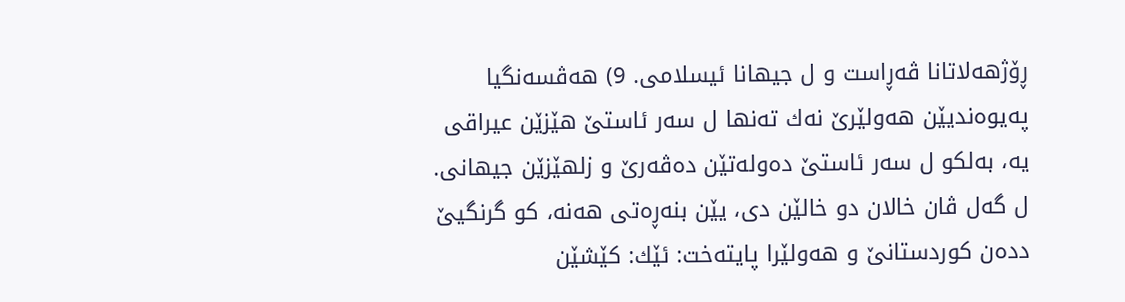ڕۆژهه‌لاتانا ڤه‌ڕاست و ل جیهانا ئیسلامى. 9) هه‌ڤسه‌نگیا په‌یوه‌ندیێن هه‌ولێرێ نه‌ك ته‌نها ل سه‌ر ئاستێ هێزێن عیراقی یه‌، به‌لكو ل سه‌ر ئاستێ ده‌وله‌تێن ده‌ڤه‌رێ و زلهێزێن جیهانى. ل گه‌ل ڤان خالان دو خالێن دى، یێن بنه‌ڕه‌تى هه‌نه‌، كو گرنگیێ دده‌ن كوردستانێ و هه‌ولێرا پایته‌خت: ئێك: كێشێن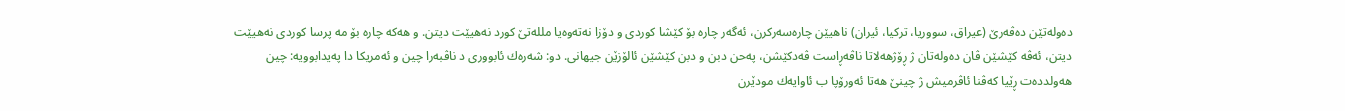ده‌وله‌تێن ده‌ڤه‌رێ (عیراق، سووریا، تركیا، ئیران) ناهیێن چاره‌سه‌ركرن، ئه‌گه‌ر چاره‌ بۆ كێشا كوردى و دۆزا نه‌ته‌وه‌یا ملله‌تێ كورد نه‌هیێت دیتن. و هه‌كه‌ چاره‌ بۆ مه‌ پرسا كوردى نه‌هیێت دیتن، ئه‌ڤه‌ كێشێن ڤان ده‌وله‌تان ژ ڕۆژهه‌لاتا ناڤه‌ڕاست ڤه‌دكێشن، په‌حن دبن و دبن كێشێن ئالۆزێن جیهانى. دو: شه‌ره‌ك ئابوورى د ناڤبه‌را چین و ئه‌مریكا دا په‌یدابوویه‌: چین هه‌ولدده‌ت ڕێیا كه‌ڤنا ئاڤرمیش ژ چینێ هه‌تا ئه‌ورۆپا ب ئاوایه‌ك مودێرن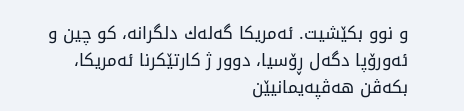و نوو بكێشیت. ئه‌مریكا گه‌له‌ك دلگرانه‌، كو چین و ئه‌ورۆپا دگه‌ل ڕۆسیا، دوور ژ كارتێكرنا ئه‌مریكا، بكه‌ڤن هه‌ڤپه‌یمانیێن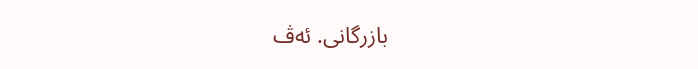بازرگانى. ئه‌ڤ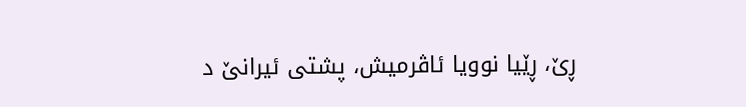ڕێ، ڕێیا نوویا ئاڤرمیش، پشتى ئیرانێ د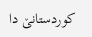كوردستانێ دا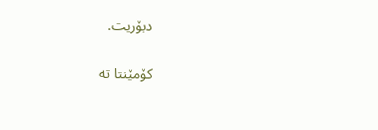دبۆریت.

کۆمێنتا تە